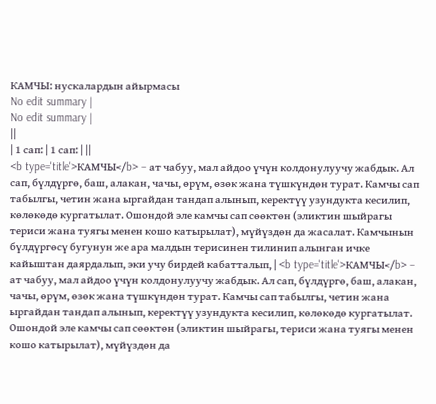КАМЧЫ: нускалардын айырмасы
No edit summary |
No edit summary |
||
| 1 сап: | 1 сап: | ||
<b type='title'>КАМЧЫ</b> – ат чабуу, мал айдоо үчүн колдонулуучу жабдык. Ал сап, бүлдүргө, баш, алакан, чачы, өрүм, өзөк жана түшкүндөн турат. Камчы сап табылгы, четин жана ыргайдан тандап алынып, керектүү узундукта кесилип, көлөкөдө кургатылат. Ошондой эле камчы сап сөөктөн (эликтин шыйрагы териси жана туягы менен кошо катырылат), мүйүздөн да жасалат. Камчынын бүлдүргөсү бугунун же ара малдын терисинен тилинип алынган ичке кайыштан даярдалып, эки учу бирдей кабатталып, | <b type='title'>КАМЧЫ</b> – ат чабуу, мал айдоо үчүн колдонулуучу жабдык. Ал сап, бүлдүргө, баш, алакан, чачы, өрүм, өзөк жана түшкүндөн турат. Камчы сап табылгы, четин жана ыргайдан тандап алынып, керектүү узундукта кесилип, көлөкөдө кургатылат. Ошондой эле камчы сап сөөктөн (эликтин шыйрагы, териси жана туягы менен кошо катырылат), мүйүздөн да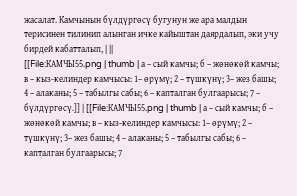жасалат. Камчынын бүлдүргөсү бугунун же ара малдын терисинен тилинип алынган ичке кайыштан даярдалып, эки учу бирдей кабатталып, | ||
[[File:КАМЧЫ55.png | thumb | а – сый камчы; б – жөнөкөй камчы; в – кыз-келиндер камчысы: 1– өрүмү; 2 – түшкүнү; 3– жез башы; 4 – алаканы; 5 – табылгы сабы; 6 – капталган булгаарысы; 7 – бүлдүргөсү.]] | [[File:КАМЧЫ55.png | thumb | а – сый камчы; б – жөнөкөй камчы; в – кыз-келиндер камчысы: 1– өрүмү; 2 – түшкүнү; 3– жез башы; 4 – алаканы; 5 – табылгы сабы; 6 – капталган булгаарысы; 7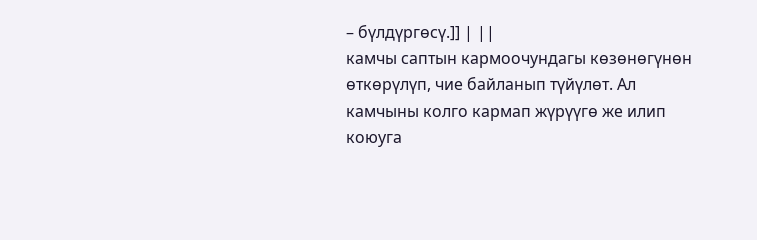– бүлдүргөсү.]] | ||
камчы саптын кармоочундагы көзөнөгүнөн өткөрүлүп, чие байланып түйүлөт. Ал камчыны колго кармап жүрүүгө же илип коюуга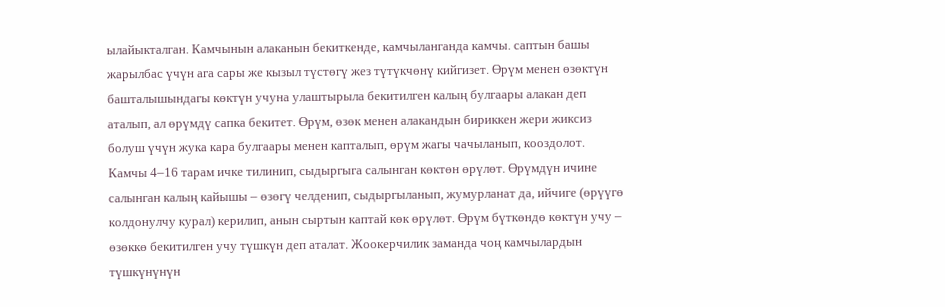ылайыкталган. Камчынын алаканын бекиткенде, камчыланганда камчы. саптын башы жарылбас үчүн ага сары же кызыл түстөгү жез түтүкчөнү кийгизет. Өрүм менен өзөктүн башталышындагы көктүн учуна улаштырыла бекитилген калың булгаары алакан деп аталып, ал өрүмдү сапка бекитет. Өрүм, өзөк менен алакандын бириккен жери жиксиз болуш үчүн жука кара булгаары менен капталып, өрүм жагы чачыланып, кооздолот. Камчы 4–16 тарам ичке тилинип, сыдыргыга салынган көктөн өрүлөт. Өрүмдүн ичине салынган калың кайышы – өзөгү челденип, сыдыргыланып, жумурланат да, ийчиге (өрүүгө колдонулчу курал) керилип, анын сыртын каптай көк өрүлөт. Өрүм бүткөндө көктүн учу – өзөккө бекитилген учу түшкүн деп аталат. Жоокерчилик заманда чоң камчылардын түшкүнүнүн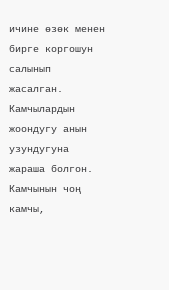ичине өзөк менен бирге коргошун салынып жасалган. Камчылардын жоондугу анын узундугуна жараша болгон. Камчынын чоң камчы,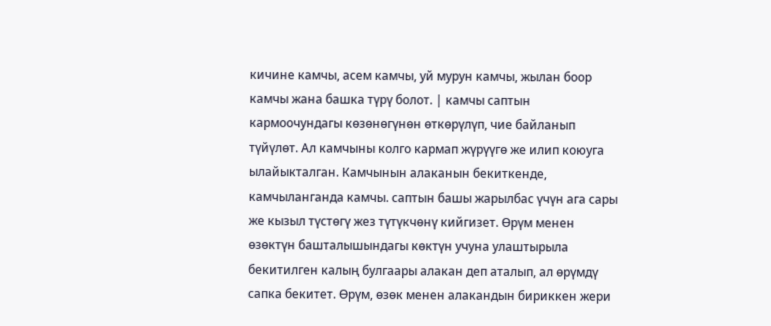кичине камчы, асем камчы, уй мурун камчы, жылан боор камчы жана башка түрү болот. | камчы саптын кармоочундагы көзөнөгүнөн өткөрүлүп, чие байланып түйүлөт. Ал камчыны колго кармап жүрүүгө же илип коюуга ылайыкталган. Камчынын алаканын бекиткенде, камчыланганда камчы. саптын башы жарылбас үчүн ага сары же кызыл түстөгү жез түтүкчөнү кийгизет. Өрүм менен өзөктүн башталышындагы көктүн учуна улаштырыла бекитилген калың булгаары алакан деп аталып, ал өрүмдү сапка бекитет. Өрүм, өзөк менен алакандын бириккен жери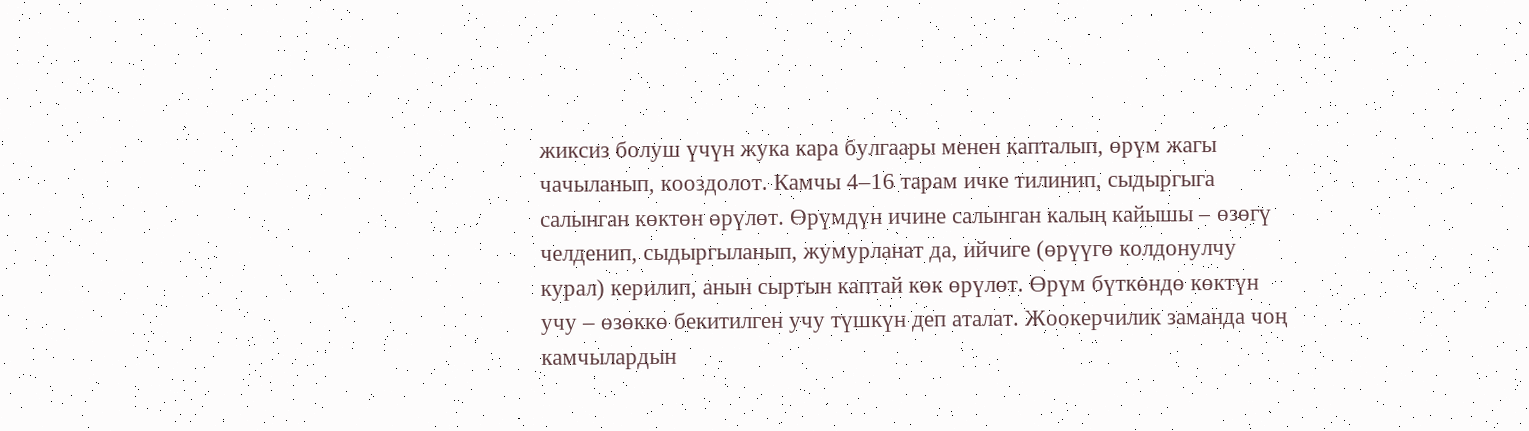жиксиз болуш үчүн жука кара булгаары менен капталып, өрүм жагы чачыланып, кооздолот. Камчы 4–16 тарам ичке тилинип, сыдыргыга салынган көктөн өрүлөт. Өрүмдүн ичине салынган калың кайышы – өзөгү челденип, сыдыргыланып, жумурланат да, ийчиге (өрүүгө колдонулчу курал) керилип, анын сыртын каптай көк өрүлөт. Өрүм бүткөндө көктүн учу – өзөккө бекитилген учу түшкүн деп аталат. Жоокерчилик заманда чоң камчылардын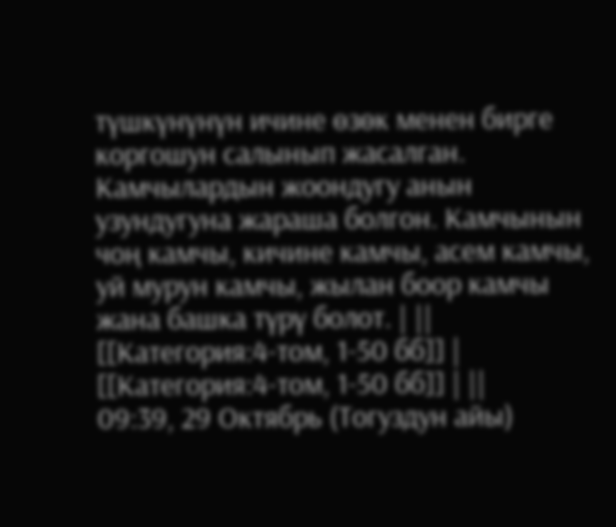түшкүнүнүн ичине өзөк менен бирге коргошун салынып жасалган. Камчылардын жоондугу анын узундугуна жараша болгон. Камчынын чоң камчы, кичине камчы, асем камчы, уй мурун камчы, жылан боор камчы жана башка түрү болот. | ||
[[Категория:4-том, 1-50 бб]] | [[Категория:4-том, 1-50 бб]] | ||
09:39, 29 Октябрь (Тогуздун айы)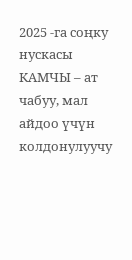2025 -га соңку нускасы
КАМЧЫ – ат чабуу, мал айдоо үчүн колдонулуучу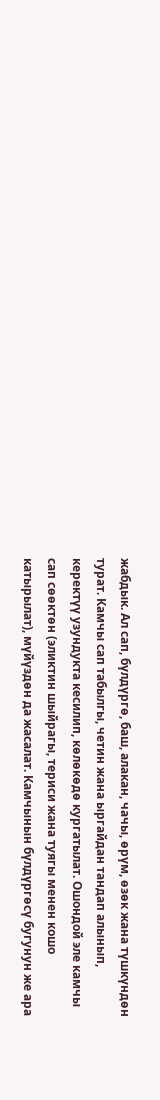жабдык. Ал сап, бүлдүргө, баш, алакан, чачы, өрүм, өзөк жана түшкүндөн турат. Камчы сап табылгы, четин жана ыргайдан тандап алынып, керектүү узундукта кесилип, көлөкөдө кургатылат. Ошондой эле камчы сап сөөктөн (эликтин шыйрагы, териси жана туягы менен кошо катырылат), мүйүздөн да жасалат. Камчынын бүлдүргөсү бугунун же ара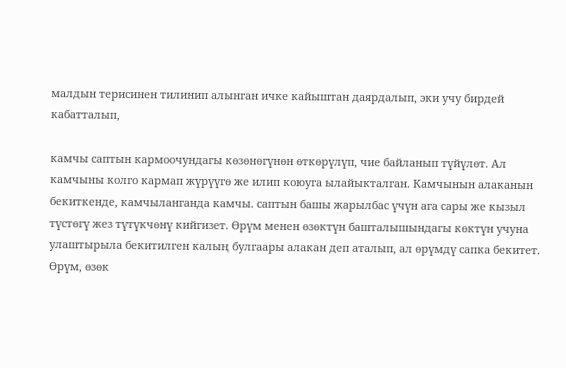малдын терисинен тилинип алынган ичке кайыштан даярдалып, эки учу бирдей кабатталып,

камчы саптын кармоочундагы көзөнөгүнөн өткөрүлүп, чие байланып түйүлөт. Ал камчыны колго кармап жүрүүгө же илип коюуга ылайыкталган. Камчынын алаканын бекиткенде, камчыланганда камчы. саптын башы жарылбас үчүн ага сары же кызыл түстөгү жез түтүкчөнү кийгизет. Өрүм менен өзөктүн башталышындагы көктүн учуна улаштырыла бекитилген калың булгаары алакан деп аталып, ал өрүмдү сапка бекитет. Өрүм, өзөк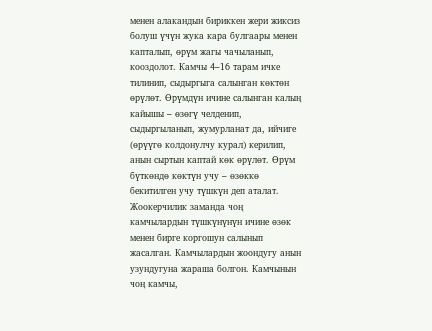менен алакандын бириккен жери жиксиз болуш үчүн жука кара булгаары менен капталып, өрүм жагы чачыланып, кооздолот. Камчы 4–16 тарам ичке тилинип, сыдыргыга салынган көктөн өрүлөт. Өрүмдүн ичине салынган калың кайышы – өзөгү челденип, сыдыргыланып, жумурланат да, ийчиге (өрүүгө колдонулчу курал) керилип, анын сыртын каптай көк өрүлөт. Өрүм бүткөндө көктүн учу – өзөккө бекитилген учу түшкүн деп аталат. Жоокерчилик заманда чоң камчылардын түшкүнүнүн ичине өзөк менен бирге коргошун салынып жасалган. Камчылардын жоондугу анын узундугуна жараша болгон. Камчынын чоң камчы,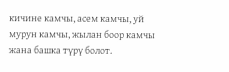кичине камчы, асем камчы, уй мурун камчы, жылан боор камчы жана башка түрү болот.